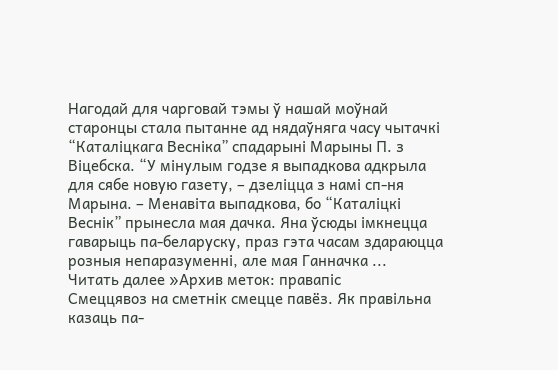Нагодай для чарговай тэмы ў нашай моўнай старонцы стала пытанне ад нядаўняга часу чытачкі “Каталіцкага Весніка” спадарыні Марыны П. з Віцебска. “У мінулым годзе я выпадкова адкрыла для сябе новую газету, – дзеліцца з намі сп-ня Марына. – Менавіта выпадкова, бо “Каталіцкі Веснік” прынесла мая дачка. Яна ўсюды імкнецца гаварыць па-беларуску, праз гэта часам здараюцца розныя непаразуменні, але мая Ганначка ...
Читать далее »Архив меток: правапіс
Смеццявоз на сметнік смецце павёз. Як правільна казаць па-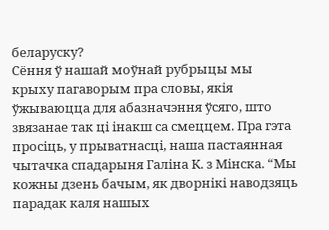беларуску?
Сёння ў нашай моўнай рубрыцы мы крыху пагаворым пра словы, якія ўжываюцца для абазначэння ўсяго, што звязанае так ці інакш са смеццем. Пра гэта просіць, у прыватнасці, наша пастаянная чытачка спадарыня Галіна К. з Мінска. “Мы кожны дзень бачым, як дворнікі наводзяць парадак каля нашых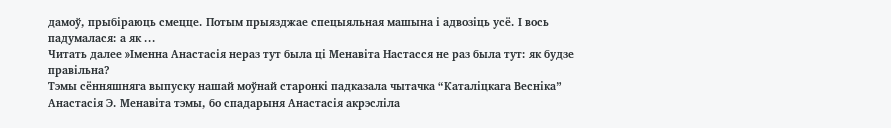дамоў, прыбіраюць смецце. Потым прыязджае спецыяльная машына і адвозіць усё. І вось падумалася: а як ...
Читать далее »Іменна Анастасія нераз тут была ці Менавіта Настасся не раз была тут: як будзе правільна?
Тэмы сённяшняга выпуску нашай моўнай старонкі падказала чытачка “Каталіцкага Весніка” Анастасія Э. Менавіта тэмы, бо спадарыня Анастасія акрэсліла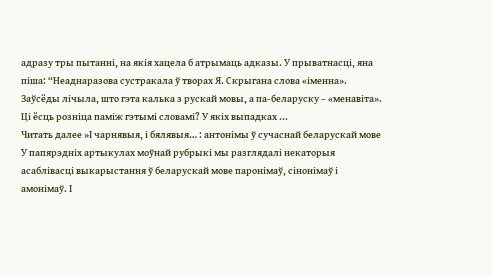адразу тры пытанні, на якія хацела б атрымаць адказы. У прыватнасці, яна піша: “Неаднаразова сустракала ў творах Я. Скрыгана слова «іменна». Заўсёды лічыла, што гэта калька з рускай мовы, а па-беларуску – «менавіта». Ці ёсць розніца паміж гэтымі словамі? У якіх выпадках ...
Читать далее »І чарнявыя, і бялявыя… : антонімы ў сучаснай беларускай мове
У папярэдніх артыкулах моўнай рубрыкі мы разглядалі некаторыя асаблівасці выкарыстання ў беларускай мове паронімаў, сінонімаў і амонімаў. І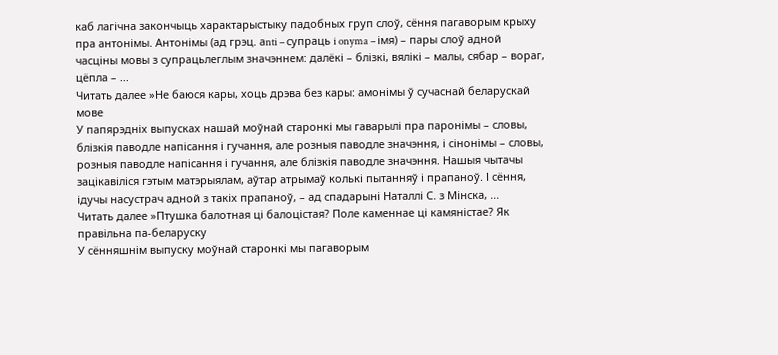каб лагічна закончыць характарыстыку падобных груп слоў, сёння пагаворым крыху пра антонімы. Антонімы (ад грэц. аnti – супраць i onyma – імя) – пары слоў адной часціны мовы з супрацьлеглым значэннем: далёкі – блізкі, вялікі – малы, сябар – вораг, цёпла – ...
Читать далее »Не баюся кары, хоць дрэва без кары: амонімы ў сучаснай беларускай мове
У папярэдніх выпусках нашай моўнай старонкі мы гаварылі пра паронімы – словы, блізкія паводле напісання і гучання, але розныя паводле значэння, і сінонімы – словы, розныя паводле напісання і гучання, але блізкія паводле значэння. Нашыя чытачы зацікавіліся гэтым матэрыялам, аўтар атрымаў колькі пытанняў і прапаноў. І сёння, ідучы насустрач адной з такіх прапаноў, – ад спадарыні Наталлі С. з Мінска, ...
Читать далее »Птушка балотная ці балоцістая? Поле каменнае ці камяністае? Як правільна па-беларуску
У сённяшнім выпуску моўнай старонкі мы пагаворым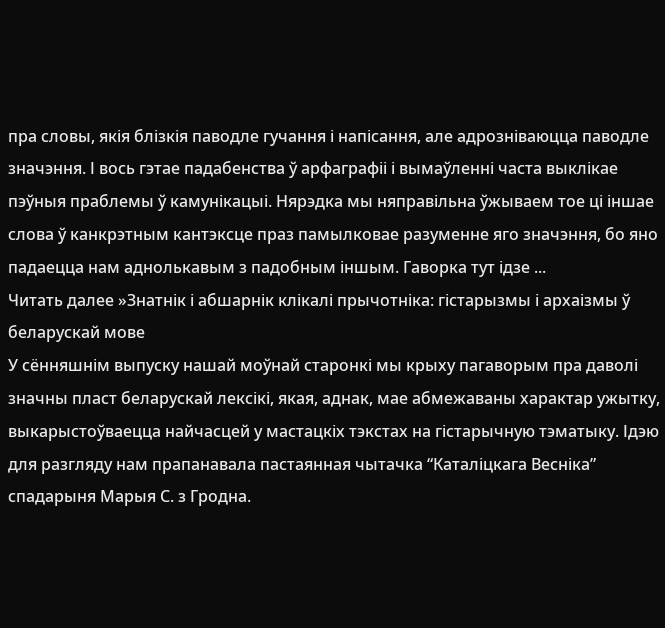пра словы, якія блізкія паводле гучання і напісання, але адрозніваюцца паводле значэння. І вось гэтае падабенства ў арфаграфіі і вымаўленні часта выклікае пэўныя праблемы ў камунікацыі. Нярэдка мы няправільна ўжываем тое ці іншае слова ў канкрэтным кантэксце праз памылковае разуменне яго значэння, бо яно падаецца нам аднолькавым з падобным іншым. Гаворка тут ідзе ...
Читать далее »Знатнік і абшарнік клікалі прычотніка: гістарызмы і архаізмы ў беларускай мове
У сённяшнім выпуску нашай моўнай старонкі мы крыху пагаворым пра даволі значны пласт беларускай лексікі, якая, аднак, мае абмежаваны характар ужытку, выкарыстоўваецца найчасцей у мастацкіх тэкстах на гістарычную тэматыку. Ідэю для разгляду нам прапанавала пастаянная чытачка “Каталіцкага Весніка” спадарыня Марыя С. з Гродна.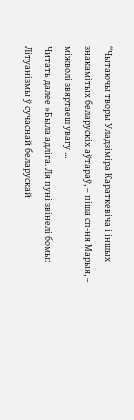“Чытаючы творы Уладзіміра Караткевіча і іншых знакамітых беларускіх аўтараў, – піша сп-ня Марыя, – міжволі звяртаеш увагу ...
Читать далее »Была адліга. Ля пуні звінелі бомы: Літуанізмы ў сучаснай беларускай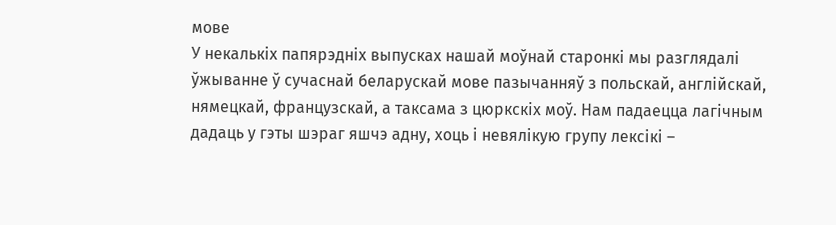мове
У некалькіх папярэдніх выпусках нашай моўнай старонкі мы разглядалі ўжыванне ў сучаснай беларускай мове пазычанняў з польскай, англійскай, нямецкай, французскай, а таксама з цюркскіх моў. Нам падаецца лагічным дадаць у гэты шэраг яшчэ адну, хоць і невялікую групу лексікі –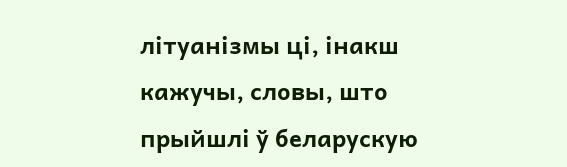літуанізмы ці, інакш кажучы, словы, што прыйшлі ў беларускую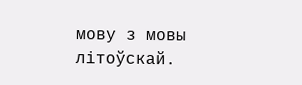мову з мовы літоўскай.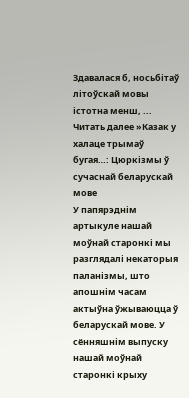Здавалася б, носьбітаў літоўскай мовы істотна менш, ...
Читать далее »Казак у халаце трымаў бугая…: Цюркізмы ў сучаснай беларускай мове
У папярэднім артыкуле нашай моўнай старонкі мы разглядалі некаторыя паланізмы, што апошнім часам актыўна ўжываюцца ў беларускай мове. У сённяшнім выпуску нашай моўнай старонкі крыху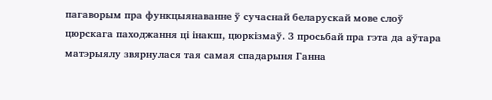пагаворым пра функцыянаванне ў сучаснай беларускай мове слоў цюрскага паходжання ці інакш, цюркізмаў. З просьбай пра гэта да аўтара матэрыялу звярнулася тая самая спадарыня Ганна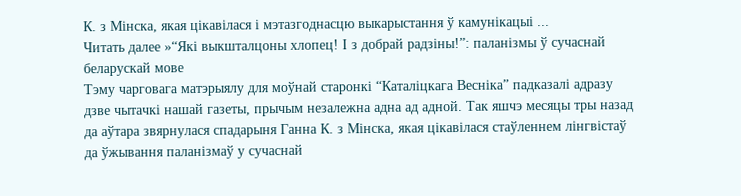К. з Мінска, якая цікавілася і мэтазгоднасцю выкарыстання ў камунікацыі ...
Читать далее »“Які выкшталцоны хлопец! І з добрай радзіны!”: паланізмы ў сучаснай беларускай мове
Тэму чарговага матэрыялу для моўнай старонкі “Каталіцкага Весніка” падказалі адразу дзве чытачкі нашай газеты, прычым незалежна адна ад адной. Так яшчэ месяцы тры назад да аўтара звярнулася спадарыня Ганна К. з Мінска, якая цікавілася стаўленнем лінгвістаў да ўжывання паланізмаў у сучаснай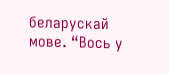беларускай мове. “Вось у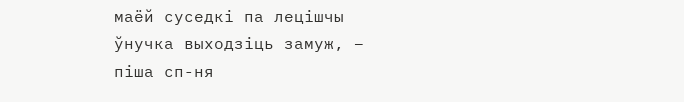маёй суседкі па лецішчы ўнучка выходзіць замуж, – піша сп-ня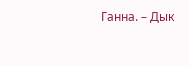Ганна. – Дык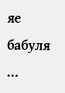яе бабуля ...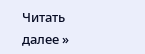Читать далее »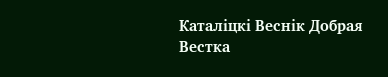Каталіцкі Веснік Добрая Вестка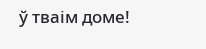ў тваім доме!